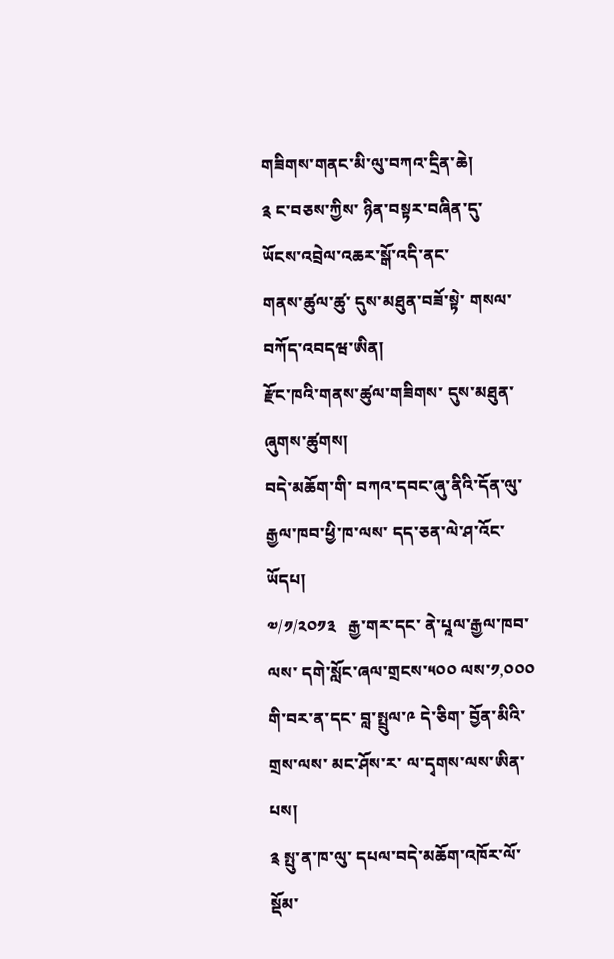གཟིགས་གནང་མི་ལུ་བཀའ་དྲིན་ཆེ།
༉ ང་བཅས་ཀྱིས་ ཉིན་བསྟར་བཞིན་དུ་
ཡོངས་འབྲེལ་འཆར་སྒོ་འདི་ནང་
གནས་ཚུལ་ཚུ་ དུས་མཐུན་བཟོ་སྟེ་ གསལ་བཀོད་འབདཝ་ཨིན།
རྫོང་ཁའི་གནས་ཚུལ་གཟིགས་ དུས་མཐུན་ཞུགས་ཚུགས།
བདེ་མཆོག་གི་ བཀའ་དབང་ཞུ་ནིའི་དོན་ལུ་ རྒྱལ་ཁབ་ཕྱི་ཁ་ལས་ དད་ཅན་ལེ་ཤ་འོང་ཡོདཔ།
༧/༡/༢༠༡༣   རྒྱ་གར་དང་ ནེ་པཱལ་རྒྱལ་ཁབ་ལས་ དགེ་སློང་ཞལ་གྲངས་༥༠༠ ལས་༡,༠༠༠ གི་བར་ན་དང་ བླ་སྤྲུལ་༩ དེ་ཅིག་ བྱོན་མིའི་གྲས་ལས་ མང་ཤོས་ར་ ལ་དྭགས་ལས་ཨིན་པས།
༉ སྤུ་ན་ཁ་ལུ་ དཔལ་བདེ་མཆོག་འཁོར་ལོ་སྡོམ་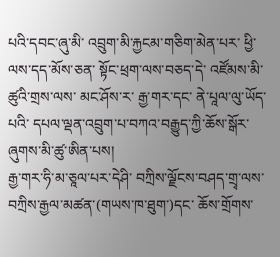པའི་དབང་ཞུ་མི་ འབྲུག་མི་རྐྱངམ་གཅིག་མེན་པར་ ཕྱི་ལས་དད་མོས་ཅན་ སྟོང་ཕྲག་ལས་བཅད་དེ་ འཛོམས་མི་ཚུའི་གྲས་ལས་ མང་ཤོས་ར་ རྒྱ་གར་དང་ ནེ་པཱལ་ལུ་ཡོད་པའི་ དཔལ་ལྡན་འབྲུག་པ་བཀའ་བརྒྱུད་ཀྱི་ཆོས་སྒོར་ཞུགས་མི་ཚུ་ཨིན་པས།
རྒྱ་གར་ཧི་མ་ཅཱལ་པར་དེཤི་ བཀྲིས་ལྗོངས་བཤད་གྲྭ་ལས་ བཀྲིས་རྒྱལ་མཚན་(གཡས་ཁ་ཐུག་)དང་ ཆོས་གྲོགས་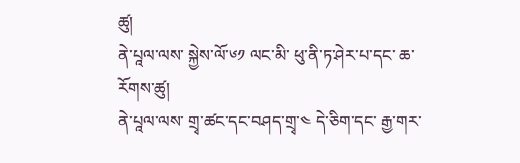ཚུ།
ནེ་པཱལ་ལས་ སྐྱེས་ལོ་༦༡ ལང་མི་ ཕུ་ནི་ཏ་ཤེར་པ་དང་ ཆ་རོགས་ཚུ།
ནེ་པཱལ་ལས་ གྲྭ་ཚང་དང་བཤད་གྲྭ་༤ དེ་ཅིག་དང་ རྒྱ་གར་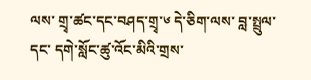ལས་ གྲྭ་ཚང་དང་བཤད་གྲྭ་༦ དེ་ཅིག་ལས་ བླ་སྤྲུལ་དང་ དགེ་སློང་ཚུ་འོང་མིའི་གྲས་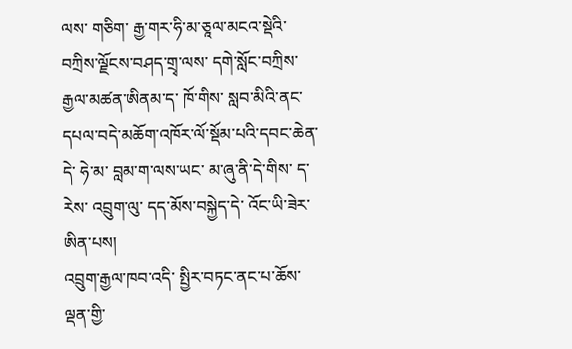ལས་ གཅིག་ རྒྱ་གར་ཧི་མ་ཅཱལ་མངའ་སྡེའི་ བཀྲིས་ལྗོངས་བཤད་གྲྭ་ལས་ དགེ་སློང་བཀྲིས་རྒྱལ་མཚན་ཨིནམ་ད་ ཁོ་གིས་ སླབ་མིའི་ནང་ དཔལ་བདེ་མཆོག་འཁོར་ལོ་སྡོམ་པའི་དབང་ཆེན་དེ་ ཧེ་མ་ བླམ་ག་ལས་ཡང་ མ་ཞུ་ནི་དེ་གིས་ ད་རེས་ འབྲུག་ལུ་ དད་མོས་བསྐྱེད་དེ་ འོང་ཡི་ཟེར་ཨིན་པས།
འབྲུག་རྒྱལ་ཁབ་འདི་ སྤྱིར་བཏང་ནང་པ་ཆོས་ལྡན་གྱི་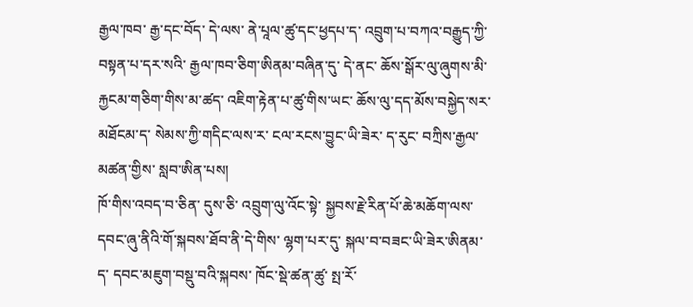རྒྱལ་ཁབ་ རྒྱ་དང་བོད་ དེ་ལས་ ནེ་པཱལ་ཚུ་དང་ཕྱདཔ་ད་ འབྲུག་པ་བཀའ་བརྒྱུད་ཀྱི་ བསྟན་པ་དར་སའི་ རྒྱལ་ཁབ་ཅིག་ཨིནམ་བཞིན་དུ་ དེ་ནང་ ཆོས་སྒོར་ལུ་ཞུགས་མི་རྐྱངམ་གཅིག་གིས་མ་ཚད་ འཇིག་རྟེན་པ་ཚུ་གིས་ཡང་ ཆོས་ལུ་དད་མོས་བསྐྱེད་སར་མཐོངམ་ད་ སེམས་ཀྱི་གདིང་ལས་ར་ ངལ་རངས་བྱུང་ཡི་ཟེར་ ད་རུང་ བཀྲིས་རྒྱལ་མཚན་གྱིས་ སླབ་ཨིན་པས།
ཁོ་གིས་འབད་བ་ཅིན་ དུས་ཅི་ འབྲུག་ལུ་འོང་སྟེ་ སྐྱབས་རྗེ་རིན་པོ་ཆེ་མཆོག་ལས་ དབང་ཞུ་ནིའི་གོ་སྐབས་ཐོབ་ནི་དེ་གིས་ ལྷག་པར་དུ་ སྐལ་བ་བཟང་ཡི་ཟེར་ཨིནམ་ད་ དབང་མཇུག་བསྡུ་བའི་སྐབས་ ཁོང་སྡེ་ཚན་ཚུ་ སྤ་རོ་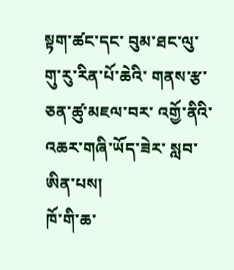སྟག་ཚང་དང་ བུམ་ཐང་ལུ་ གུ་རུ་རིན་པོ་ཆེའི་ གནས་རྩ་ཅན་ཚུ་མཇལ་བར་ འགྱོ་ནིའི་འཆར་གཞི་ཡོད་ཟེར་ སླབ་ཨིན་པས།
ཁོ་གི་ཆ་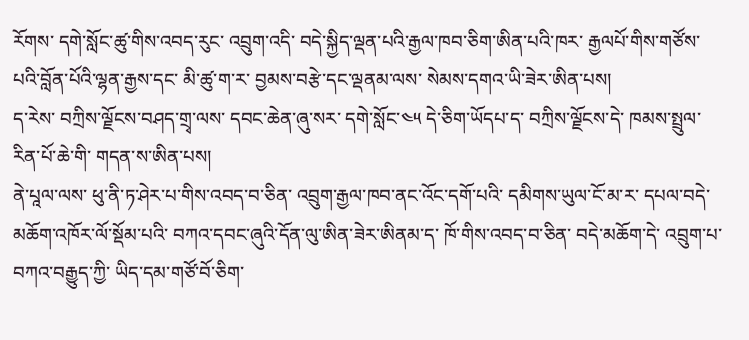རོགས་ དགེ་སློང་ཚུ་གིས་འབད་རུང་ འབྲུག་འདི་ བདེ་སྐྱིད་ལྡན་པའི་རྒྱལ་ཁབ་ཅིག་ཨིན་པའི་ཁར་ རྒྱལཔོ་གིས་གཙོས་པའི་བློན་པོའི་ལྷན་རྒྱས་དང་ མི་ཚུ་ག་ར་ བྱམས་བརྩེ་དང་ལྡནམ་ལས་ སེམས་དགའ་ཡི་ཟེར་ཨིན་པས།
ད་རེས་ བཀྲིས་ལྗོངས་བཤད་གྲྭ་ལས་ དབང་ཆེན་ཞུ་སར་ དགེ་སློང་༤༥ དེ་ཅིག་ཡོདཔ་ད་ བཀྲིས་ལྗོངས་དེ་ ཁམས་སྤྲུལ་རིན་པོ་ཆེ་གི་ གདན་ས་ཨིན་པས།
ནེ་པཱལ་ལས་ ཕུ་ནི་ཏ་ཤེར་པ་གིས་འབད་བ་ཅིན་ འབྲུག་རྒྱལ་ཁབ་ནང་འོང་དགོ་པའི་ དམིགས་ཡུལ་ངོ་མ་ར་ དཔལ་བདེ་མཆོག་འཁོར་ལོ་སྡོམ་པའི་ བཀའ་དབང་ཞུའི་དོན་ལུ་ཨིན་ཟེར་ཨིནམ་ད་ ཁོ་གིས་འབད་བ་ཅིན་ བདེ་མཆོག་དེ་ འབྲུག་པ་བཀའ་བརྒྱུད་ཀྱི་ ཡིད་དམ་གཙོ་བོ་ཅིག་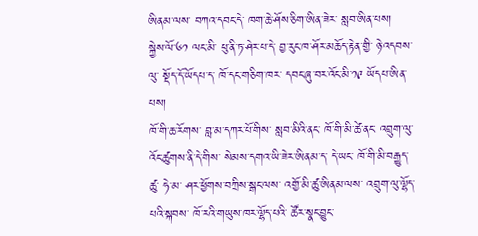ཨིནམ་ལས་ བཀའ་དབང་དེ་ ཁག་ཆེ་ཤོས་ཅིག་ཨིན་ཟེར་ སླབ་ཨིན་པས།
སྐྱེས་ལོ་༦༡ ལང་མི་ ཕུ་ནི་ཏ་ཤེར་པ་དེ་ བྱ་རུང་ཁ་ཤོར་མཆོད་རྟེན་གྱི་ ཉེ་འདབས་ལུ་ སྡོད་དོ་ཡོདཔ་ད་ ཁོ་དང་གཅིག་ཁར་ དབང་ཞུ་བར་འོང་མི་༡༩ ཡོདཔ་ཨིན་པས།
ཁོ་གི་ཆ་རོགས་ བླ་མ་དཀར་པོ་གིས་ སླབ་མིའི་ནང་ ཁོ་གི་མི་ཚེ་ནང་ འབྲུག་ལུ་འོང་ཚུགས་ནི་དེ་གིས་ སེམས་དགའ་ཡི་ཟེར་ཨིནམ་ད་ དེ་ཡང་ ཁོ་གི་མི་བརྒྱུད་ཚུ་ ཧེ་མ་ ཤར་ཕྱོགས་བཀྲིས་སྒང་ལས་ འགྱོ་མི་ཚུ་ཨིནམ་ལས་ འབྲུག་ལུ་ལྷོད་པའི་སྐབས་ ཁོ་རའི་གཡུས་ཁར་ལྷོད་པའི་ ཚོར་སྣང་བྱུང་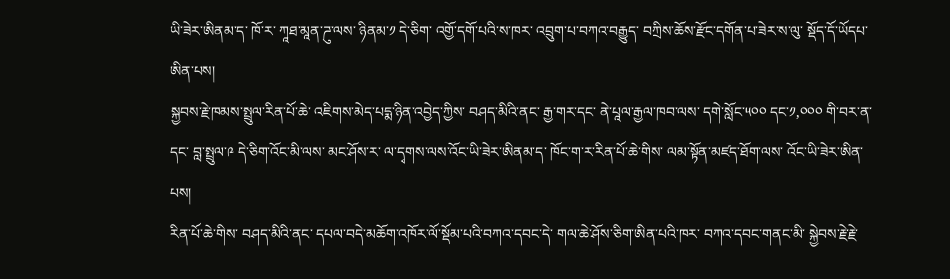ཡི་ཟེར་ཨིནམ་ད་ ཁོ་ར་ ཀཱཐ་མཱན་ཌུ་ལས་ ཉིནམ་༡ དེ་ཅིག་ འགྱོ་དགོ་པའི་ས་ཁར་ འབྲུག་པ་བཀའ་བརྒྱུད་ བཀྲིས་ཆོས་རྫོང་དགོན་པ་ཟེར་ས་ལུ་ སྡོད་དོ་ཡོདཔ་ཨིན་པས།
སྐྱབས་རྗེ་ཁམས་སྤྲུལ་རིན་པོ་ཆེ་ འཇིགས་མེད་པདྨ་ཉིན་འབྱེད་ཀྱིས་ བཤད་མིའི་ནང་ རྒྱ་གར་དང་ ནེ་པཱལ་རྒྱལ་ཁབ་ལས་ དགེ་སློང་༥༠༠ དང་༡,༠༠༠ གི་བར་ན་དང་ བླ་སྤྲུལ་༩ དེ་ཅིག་འོང་མི་ལས་ མང་ཤོས་ར་ ལ་དྭགས་ལས་འོང་ཡི་ཟེར་ཨིནམ་ད་ ཁོང་ག་ར་རིན་པོ་ཆེ་གིས་ ལམ་སྟོན་མཛད་ཐོག་ལས་ འོང་ཡི་ཟེར་ཨིན་པས།
རིན་པོ་ཆེ་གིས་ བཤད་མིའི་ནང་ དཔལ་བདེ་མཆོག་འཁོར་ལོ་སྡོམ་པའི་བཀའ་དབང་དེ་ གལ་ཆེ་ཤོས་ཅིག་ཨིན་པའི་ཁར་ བཀའ་དབང་གནང་མི་ སྐྱེབས་རྗེ་རྗེ་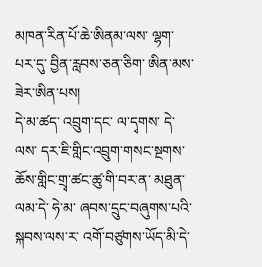མཁན་རིན་པོ་ཆེ་ཨིནམ་ལས་ ལྷག་པར་དུ་ བྱིན་རླབས་ཅན་ཅིག་ ཨིན་མས་ཟེར་ཨིན་པས།
དེ་མ་ཚད་ འབྲུག་དང་ ལ་དྭགས་ དེ་ལས་ དར་ཇི་གླིང་འབྲུག་གསང་སྔགས་ཆོས་གླིང་གྲྭ་ཚང་ཚུ་གི་བར་ན་ མཐུན་ལམ་དེ་ ཧེ་མ་ ཞབས་དྲུང་བཞུགས་པའི་སྐབས་ལས་ར་ འགོ་བཙུགས་ཡོད་མི་དེ་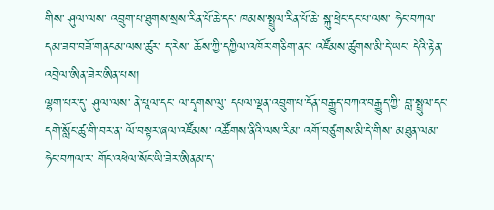གིས་ ཤུལ་ལས་ འབྲུག་པ་ཐུགས་སྲས་རིན་པོ་ཆེ་དང་ ཁམས་སྤྲུལ་རིན་པོ་ཆེ་ སྐུ་ཕྲེང་དང་པ་ལས་ ཧེང་བཀལ་དམ་ཟབ་བཟོ་གནངམ་ལས་ཚུར་ ད་རེས་ ཆོས་ཀྱི་དཀྱིལ་འཁོར་གཅིག་ནང་ འཛོམས་ཚུགས་མི་དེ་ཡང་ དེའི་རྟེན་འབྲེལ་ཨིན་ཟེར་ཨིན་པས།
ལྷག་པར་དུ་ ཤུལ་ལས་ ནེ་པཱལ་དང་ ལ་དྭགས་ལུ་ དཔལ་ལྡན་འབྲུག་པ་དོན་བརྒྱུད་བཀའ་བརྒྱུད་ཀྱི་ བླ་སྤྲུལ་དང་ དགེ་སློང་ཚུ་གི་བར་ན་ ལོ་བསྟར་ཞལ་འཛོམས་ འཚོགས་ནིའི་ལས་རིམ་ འགོ་བཙུགས་མི་དེ་གིས་ མཐུན་ལམ་ཧེང་བཀལ་ར་ གོང་འཕེལ་སོང་ཡི་ཟེར་ཨིནམ་ད་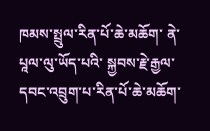ཁམས་སྤྲུལ་རིན་པོ་ཆེ་མཆོག་ ནེ་པཱལ་ལུ་ཡོད་པའི་ སྐྱབས་རྗེ་རྒྱལ་དབང་འབྲུག་པ་རིན་པོ་ཆེ་མཆོག་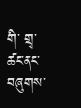གི་ གྲྭ་ཚང་ནང་ བཞུགས་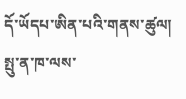དོ་ཡོདཔ་ཨིན་པའི་གནས་ཚུལ།
སྤུ་ན་ཁ་ལས་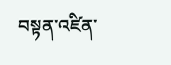བསྟན་འཛིན་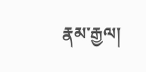རྣམ་རྒྱལ།